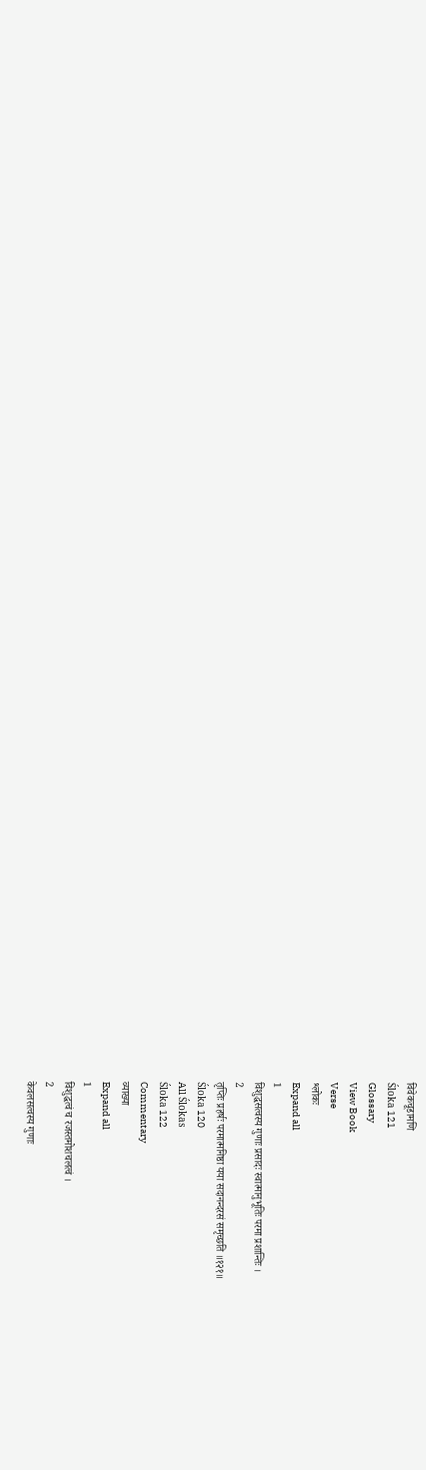विवेकचूडामणि
Śloka 121
Glossary
View Book
Verse
श्लोकः
Expand all
1
विशुद्धसत्वस्य गुणाः प्रसादः स्वात्मानुभूतिः परमा प्रशान्तिः ।
2
तृप्तिः प्रहर्षः परमात्मनिष्ठा यया सदानन्दरसं समृच्छति ॥१२१॥
Śloka 120
All Ślokas
Śloka 122
Commentary
व्याख्या
Expand all
1
विशुद्धत्वं च रजस्तमोशचलत्वं ।
2
केवलसत्वस्य गुणाः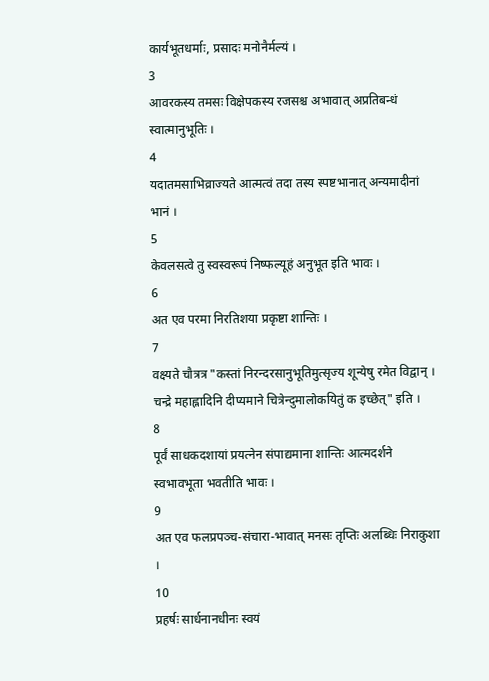कार्यभूतधर्माः, प्रसादः मनोनैर्मल्यं ।
3
आवरकस्य तमसः विक्षेपकस्य रजसश्च अभावात् अप्रतिबन्धं स्वात्मानुभूतिः ।
4
यदातमसाभिव्राज्यते आत्मत्वं तदा तस्य स्पष्टभानात् अन्यमादीनां भानं ।
5
केवलसत्वे तु स्वस्वरूपं निष्फल्यूहं अनुभूत इति भावः ।
6
अत एव परमा निरतिशया प्रकृष्टा शान्तिः ।
7
वक्ष्यते चौत्रत्र "कस्तां निरन्दरसानुभूतिमुत्सृज्य शून्येषु रमेत विद्वान् । चन्द्रे महाह्लादिनि दीप्यमाने चित्रेन्दुमालोकयितुं क इच्छेत्" इति ।
8
पूर्वं साधकदशायां प्रयत्नेन संपाद्यमाना शान्तिः आत्मदर्शने स्वभावभूता भवतीति भावः ।
9
अत एव फलप्रपञ्च-संचारा-भावात् मनसः तृप्तिः अलब्धिः निराकुशा ।
10
प्रहर्षः सार्धनानधीनः स्वयं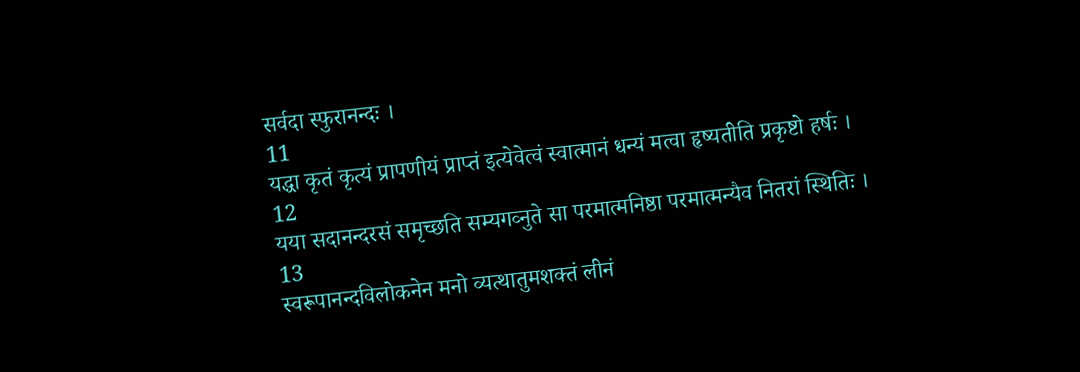सर्वदा स्फुरानन्दः ।
11
यद्धा कृतं कृत्यं प्रापणीयं प्राप्तं इत्येवेत्वं स्वात्मानं धन्यं मत्वा हृष्यतीति प्रकृष्टो हर्षः ।
12
यया सदानन्दरसं समृच्छति सम्यगव्नुते सा परमात्मनिष्ठा परमात्मन्यैव नितरां स्थितिः ।
13
स्वरूपानन्दविलोकनेन मनो व्यत्थातुमशक्तं लीनं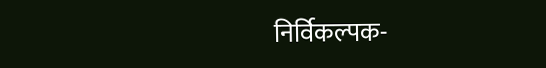निर्विकल्पक-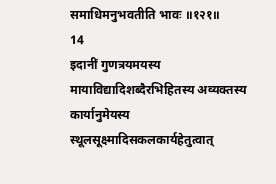समाधिमनुभवतीति भावः ॥१२१॥
14
इदानीं गुणत्रयमयस्य मायाविद्यादिशब्दैरभिहितस्य अव्यक्तस्य कार्यानुमेयस्य स्थूलसूक्ष्मादिसकलकार्यहेतुत्वात्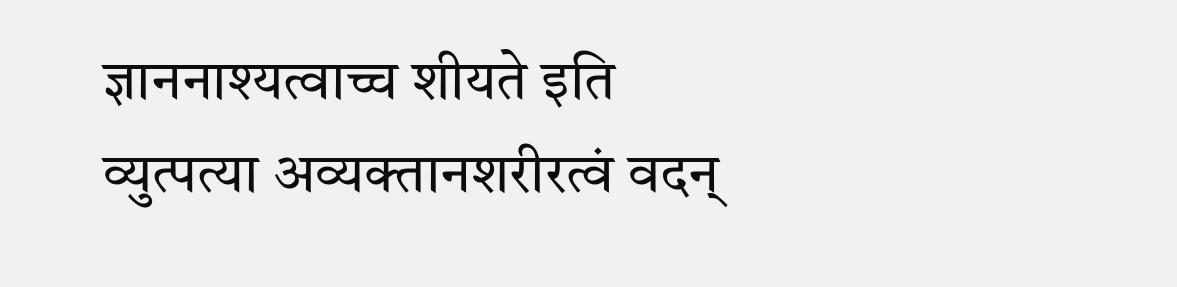ज्ञाननाश्यत्वाच्च शीयते इति व्युत्पत्या अव्यक्तानशरीरत्वं वदन्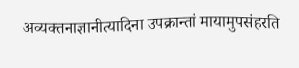अव्यक्तनाज्ञानीत्यादिना उपक्रान्तां मायामुपसंहरति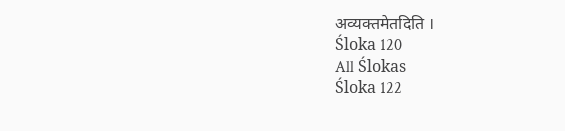अव्यक्तमेतदिति ।
Śloka 120
All Ślokas
Śloka 122